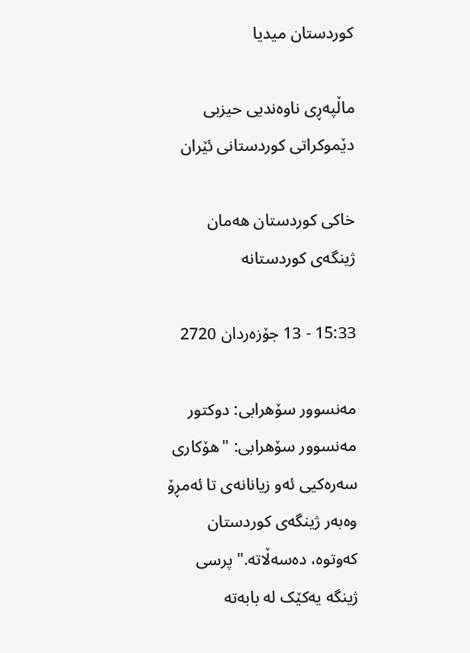کوردستان میدیا

ماڵپەڕی ناوەندیی حیزبی دێموکراتی کوردستانی ئێران

خاکی کوردستان هەمان ژینگەی کوردستانە

15:33 - 13 جۆزەردان 2720

مەنسوور سۆهرابی: دوکتور مەنسوور سۆهرابی: "هۆکاری سەرەکیی ئەو زیانانەی تا ئەمڕۆ وەبەر ژینگەی کوردستان کەوتوە، دەسەڵاتە." پرسی ژینگە یەکێک لە بابەتە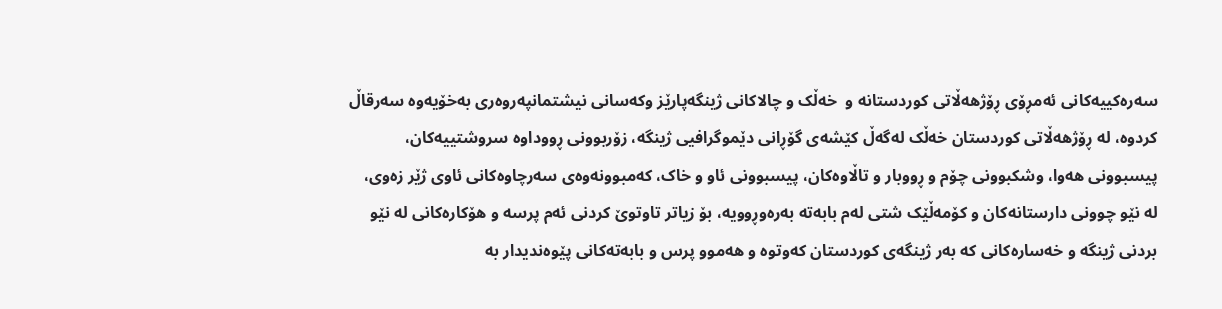سەرەکییەکانی ئەمڕۆی ڕۆژهەڵاتی کوردستانە و  خەڵک و چالاکانی ژینگەپارێز وکەسانی نیشتمانپەروەری بەخۆیەوە سەرقاڵ کردوە، لە ڕۆژهەڵاتی کوردستان خەڵک لەگەڵ كێشەی گۆڕانی دێموگرافیی ژینگە، زۆربوونی ڕووداوە سروشتییەكان، پیسبوونی هەوا، وشكبوونی چۆم و ڕووبار و تاڵاوەكان، پیسبوونی ئاو و خاک، كەمبوونەوەی سەرچاوەكانی ئاوی ژێر زەوی، لە نێو چوونی دارستانەكان و كۆمەڵێک شتی لەم بابەتە بەرەوڕوویە، بۆ زیاتر تاوتوێ کردنی ئەم پرسە و هۆکارەکانی لە نێو بردنی ژینگە و خەسارەکانی کە بەر ژینگەی کوردستان کەوتوە و هەموو پرس و بابەتەکانی پێوەندیدار بە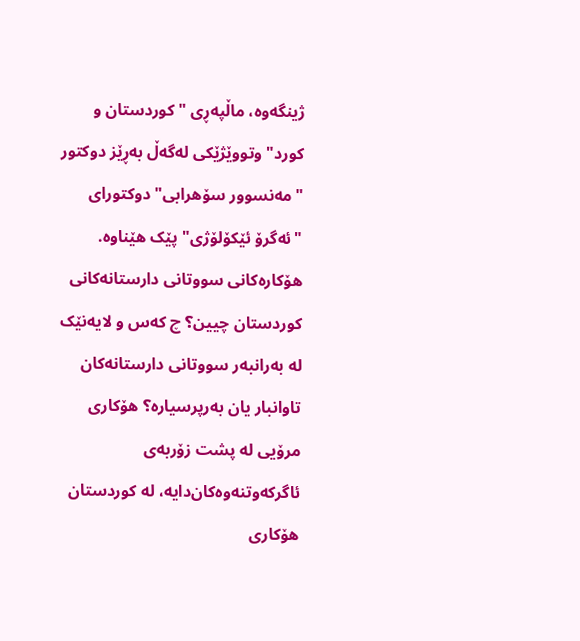ژینگەوە، ماڵپەڕی "کوردستان و کورد" وتووێژێکی لەگەڵ بەڕێز دوکتور "مەنسوور سۆهرابی" دوكتورای "ئەگرۆ ئێكۆلۆژی" پێک هێناوە.   هۆکارەکانی سووتانی دارستانەکانی کوردستان چیین؟ چ کەس و لایەنێک لە بەرانبەر سووتانی دارستانەکان تاوانبار یان بەرپرسیارە؟ هۆکاری مرۆیی لە پشت زۆربەی ئاگرکەوتنەوەکان‌دایە، لە کوردستان هۆکاری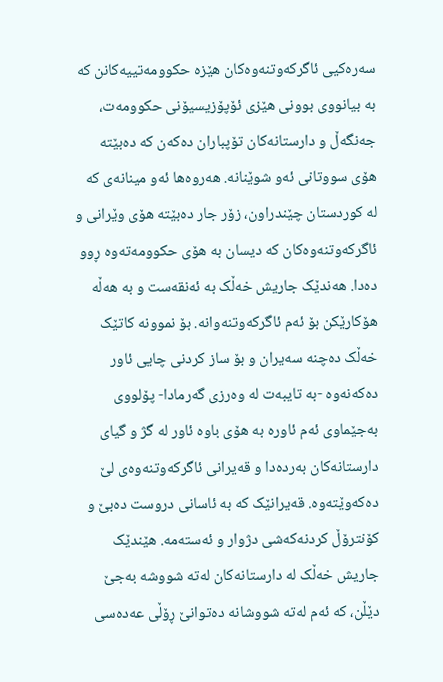سەرەکیی ئاگرکەوتنەوەکان هێزە حکوومەتییەکانن کە بە بیانووی بوونی هێزی ئۆپۆزیسیۆنی حکوومەت، جەنگەڵ و دارستانەکان تۆپباران دەکەن کە دەبێتە هۆی سووتانی ئەو شوێنانە. هەروەها ئەو مینانەی کە لە کوردستان چێندراون، زۆر جار دەبێتە هۆی وێرانی و ئاگرکەوتنەوەکان کە دیسان بە هۆی حکوومەتەوە ڕوو دەدا. هەندێک جاریش خەڵک بە ئەنقەست و بە هەڵە هۆکارێکن بۆ ئەم ئاگرکەوتنەوانە. بۆ نموونە کاتێک خەڵک دەچنە سەیران و بۆ ساز کردنی چایی ئاور دەکەنەوە -بە تایبەت لە وەرزی گەرمادا- پۆلووی بەجێماوی ئەم ئاورە بە هۆی باوە ئاور لە گژ و گیای دارستانەکان بەردەدا و قەیرانی ئاگرکەوتنەوەی لێ دەکەوێتەوە. قەیرانێک کە بە ئاسانی دروست دەبێ و کۆنترۆڵ کردنەکەشی دژوار و ئەستەمە. هێندێک جاریش خەڵک لە دارستانەکان لەتە شووشە بەجێ دێڵن، کە ئەم لەتە شووشانە دەتوانێ ڕۆڵی عەدەسی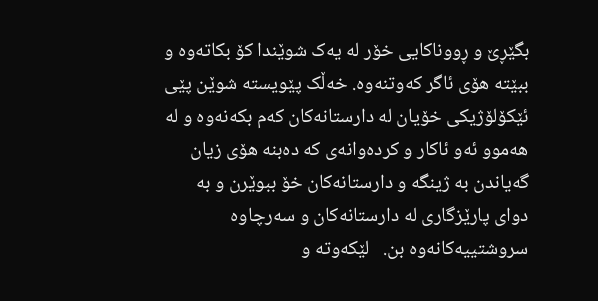بگێڕێ و ڕووناکایی خۆر لە یەک شوێندا کۆ بکاتەوە و ببێتە هۆی ئاگر کەوتنەوە. خەڵک پێویستە شوێن پێی ئێکۆلۆژیکی خۆیان لە دارستانەکان کەم بکەنەوە و لە هەموو ئەو ئاکار و کردەوانەی کە دەبنە هۆی زیان گەیاندن بە ژینگە و دارستانەکان خۆ ببوێرن و بە دوای پارێزگاری لە دارستانەکان و سەرچاوە سروشتییەکانەوە بن.   لێکەوتە و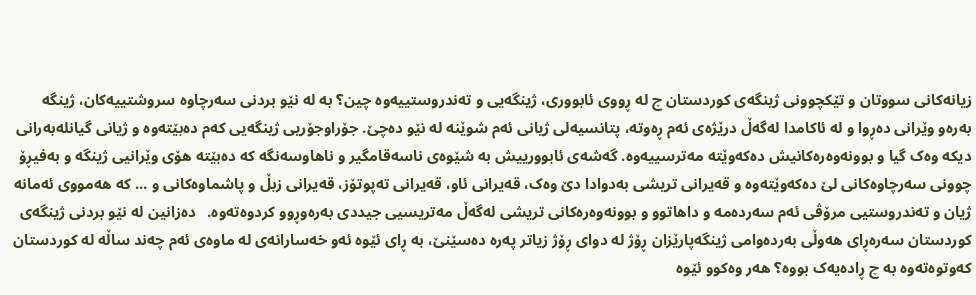زیانەکانی سووتان و تێکچوونی ژینگەی کوردستان چ لە ڕووی ئابووری، ژینگەیی و تەندروستییەوە چین؟ بە لە نێو بردنی سەرچاوە سروشتییەکان، ژینگە بەرەو وێرانی دەڕوا و لە ئاکامدا لەگەڵ درێژەی ئەم ڕەوتە، پتانسیەلی ژیانی ئەم شوێنە لە نێو دەچێ. جۆراوجۆریی ژینگەیی کەم دەبێتەوە و ژیانی گیانلەبەرانی دیکە وەک گیا و بوونەوەرەکانیش دەکەوێتە مەترسییەوە. گەشەی ئابوورییش بە شێوەی ناسەقامگیر و ناهاوسەنگە کە دەبێتە هۆی وێرانیی ژینگە و بەفیڕۆ چوونی سەرچاوەکانی لێ دەکەوێتەوە و قەیرانی تریشی بەدوادا دێ وەک، قەیرانی ئاو، قەیرانی تەپوتۆز، قەیرانی زبڵ و پاشماوەکانی و ... کە هەمووی ئەمانە ژیان و تەندروستیی مرۆڤی ئەم سەردەمە و داهاتوو و بوونەوەرەکانی تریشی لەگەڵ مەتریسیی جیددی بەرەوڕوو کردوەتەوە.   دەزانین لە نێو بردنی ژینگەی کوردستان سەرەڕای هەوڵی بەردەوامی ژینگەپارێزان ڕۆژ لە دوای ڕۆژ زیاتر پەرە دەسێنێ، بە ڕای ئێوە ئەو خەسارانەی لە ماوەی ئەم چەند ساڵە لە کوردستان کەوتوەتەوە بە چ ڕادەیەک بووە؟ هەر وەکوو ئێوە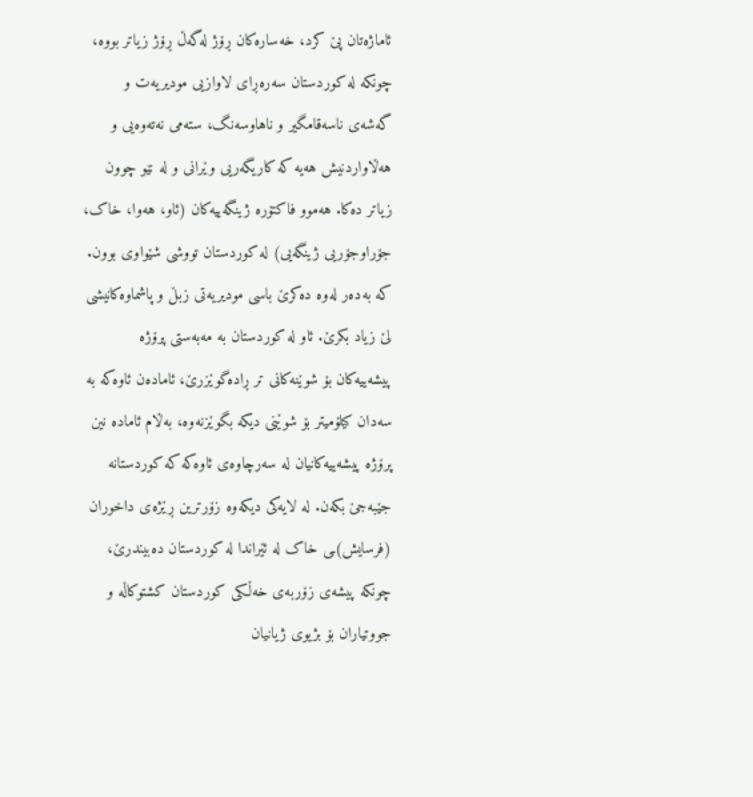ئاماژەتان پێ کرد، خەسارەکان ڕۆژ لەگەڵ ڕۆژ زیاتر بووە، چونکە لە کوردستان سەرەڕای لاوازیی مودیریەت و گەشەی ناسەقامگیر و ناهاوسەنگ، ستەمی نەتەوەیی و هەڵاواردنیش هەیە کە کاریگەریی وێرانی و لە نێو چوون زیاتر دەکا. هەموو فاکتۆرە ژینگەییەکان (ئاو، هەوا، خاک، جۆراوجۆریی ژینگەیی) لە کوردستان تووشی شێواوی بوون. کە بەدەر لەوە دەکرێ باسی مودیریەتی زبڵ و پاشماوەکانیشی لێ زیاد بکرێ. ئاو لە کوردستان بە مەبەستی پرۆژە پیشەییەکان بۆ شوێنەکانی تر ڕادەگوێزرێ، ئامادەن ئاوەکە بە سەدان کیلۆمیتر بۆ شوێنی دیکە بگوێزنەوە، بەڵام ئامادە نین پرۆژە پیشەییەکانیان لە سەرچاوەی ئاوەکە کە کوردستانە جێبەجێ بکەن. لە لایەکی دیکەوە زۆرترین ڕێژەی داخوران (فرسایش)ـی خاک لە ئێراندا لە کوردستان دەبیندرێ، چونکە پیشەی زۆربەی خەڵکی کوردستان کشتوکاڵە و جووتیاران بۆ بژیوی ژیانیان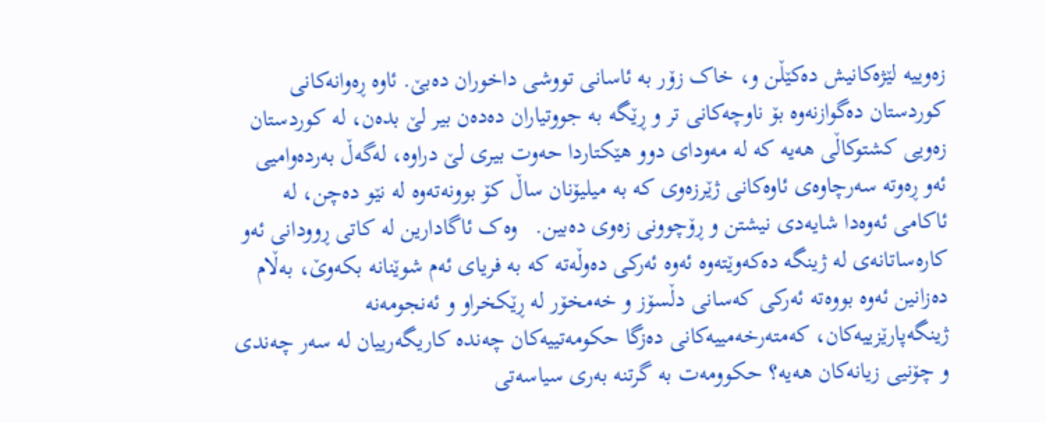زەوییە لێژەکانیش دەکێڵن و، خاک زۆر بە ئاسانی تووشی داخوران دەبێ. ئاوە ڕەوانەکانی کوردستان دەگوازنەوە بۆ ناوچەکانی تر و ڕێگە بە جووتیاران دەدەن بیر لێ بدەن، لە کوردستان زەویی کشتوکاڵی هەیە کە لە مەودای دوو هێکتاردا حەوت بیری لێ دراوە، لەگەڵ بەردەوامیی ئەو ڕەوتە سەرچاوەی ئاوەکانی ژێرزەوی کە بە میلیۆنان ساڵ کۆ بوونەتەوە لە نێو دەچن، لە ئاکامی ئەوەدا شایەدی نیشتن و ڕۆچوونی زەوی دەبین.   وەک ئاگادارین لە کاتی ڕوودانی ئەو کارەساتانەی لە ژینگە دەکەوێتەوە ئەوە ئەرکی دەوڵەتە کە بە فریای ئەم شوێنانە بکەوێ، بەڵام دەزانین ئەوە بووەتە ئەرکی کەسانی دڵسۆز و خەمخۆر لە ڕێکخراو و ئەنجومەنە ژینگەپارێزییەکان، کەمتەرخەمییەکانی دەزگا حکومەتییەکان چەندە کاریگەرییان لە سەر چەندی و چۆنیی زیانەکان هەیە؟ حکوومەت بە گرتنە بەری سیاسەتی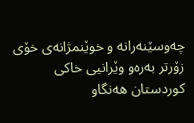چەوسێنەرانە و خوێنمژانەی خۆی زۆرتر بەرەو وێرانیی خاکی کوردستان هەنگاو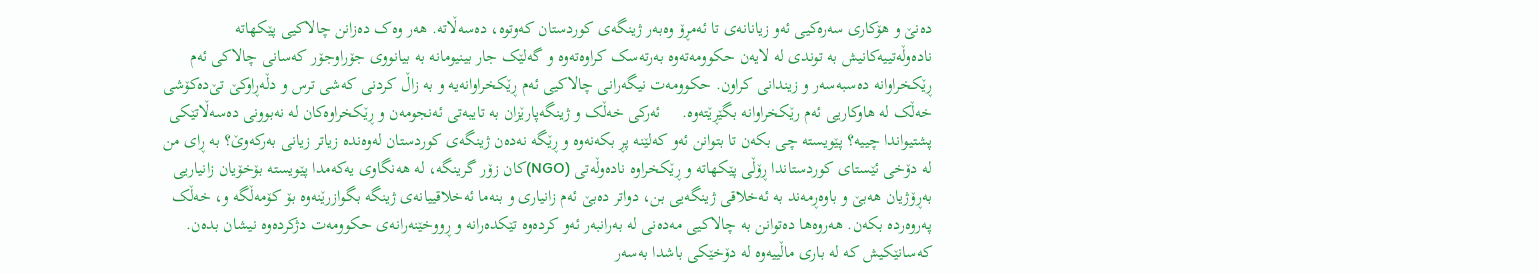دەنێ و هۆکاری سەرەکیی ئەو زیانانەی تا ئەمڕۆ وەبەر ژینگەی کوردستان کەوتوە، دەسەڵاتە. هەر وەک دەزانن چالاکیی پێکهاتە نادەوڵەتییەکانیش بە توندی لە لایەن حکوومەتەوە بەرتەسک کراوەتەوە و گەلێک جار بینیومانە بە بیانووی جۆراوجۆر کەسانی چالاکی ئەم ڕێکخراوانە دەسبەسەر و زیندانی کراون. حکوومەت نیگەرانی چالاکیی ئەم ڕێکخراوانەیە و بە زاڵ کردنی کەشی ترس و دڵەڕاوکێ تێ‌دەکۆشی خەڵک لە هاوکاریی ئەم رێکخراوانە بگێڕێتەوە.     ئەرکی خەڵک و ژینگەپارێزان بە تایبەتی ئەنجومەن و ڕێکخراوەکان لە نەبوونی دەسەڵاتێکی پشتیواندا چییە؟ پێویستە چی بکەن تا بتوانن ئەو کەلێنە پڕ بکەنەوە و ڕێگە نەدەن ژینگەی کوردستان لەوەندە زیاتر زیانی بەرکەوێ؟ بە ڕای من لە دۆخی ئێستای کوردستاندا ڕۆڵی پێکهاتە و ڕێکخراوە نادەوڵەتی (NGO)کان زۆر گرینگە، لە هەنگاوی یەکەمدا پێویستە بۆخۆیان زانیاریی بەڕۆژیان هەبێ و باوەڕمەند بە ئەخلاقی ژینگەیی بن، دواتر دەبێ ئەم زانیاری و بنەما ئەخلاقییانەی ژینگە بگوازرێنەوە بۆ کۆمەڵگە و، خەڵک پەروەردە بکەن. هەروەها دەتوانن بە چالاکیی مەدەنی لە بەرانبەر ئەو کردەوە تێکدەرانە و ڕووخێنەرانەی حکوومەت دژکردەوە نیشان بدەن. کەسانێکیش کە لە باری ماڵییەوە لە دۆخێکی باشدا بەسەر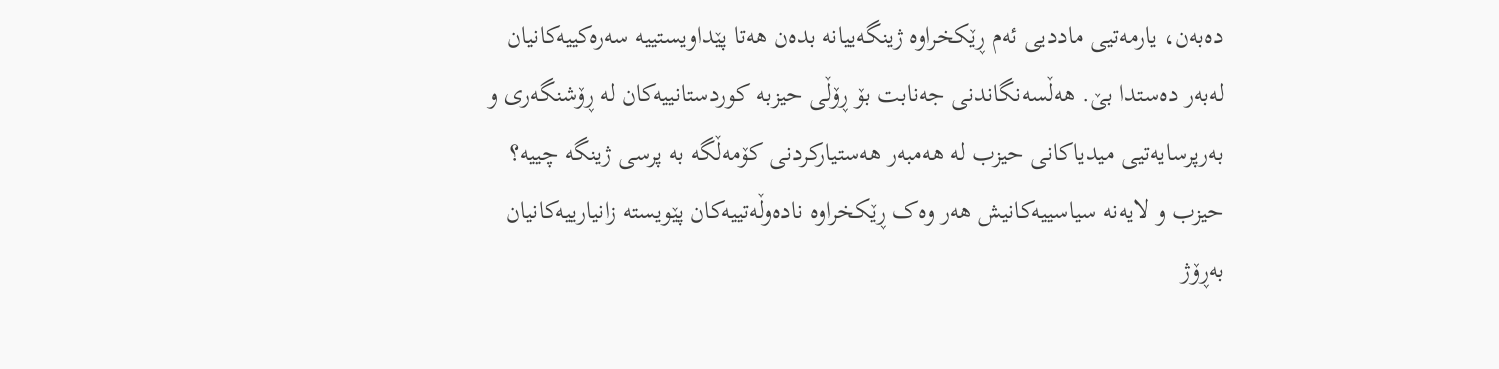دەبەن، یارمەتیی ماددیی ئەم ڕێکخراوە ژینگەییانە بدەن هەتا پێداویستییە سەرەکییەکانیان لەبەر دەستدا بێ. هەڵسەنگاندنی جەنابت بۆ ڕۆڵی حیزبە کوردستانییەکان لە ڕۆشنگەری و بەرپرسایەتیی میدیاکانی حیزب لە هەمبەر هەستیارکردنی کۆمەڵگە بە پرسی ژینگە چییە؟ حیزب و لایەنە سیاسییەکانیش هەر وەک ڕێکخراوە نادەوڵەتییەکان پێویستە زانیارییەکانیان بەڕۆژ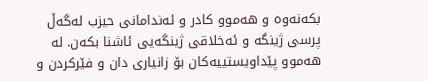بکەنەوە و هەموو کادر و ئەندامانی حیزب لەگەڵ پرسی ژینگە و ئەخلاقی ژینگەیی ئاشنا بکەن. لە هەموو پێداویستییەکان بۆ زانیاری دان و فێرکردن و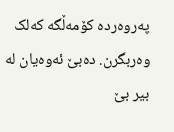پەروەردە کۆمەڵگە کەلک وەربگرن. دەبێ ئەوەیان لە بیر بێ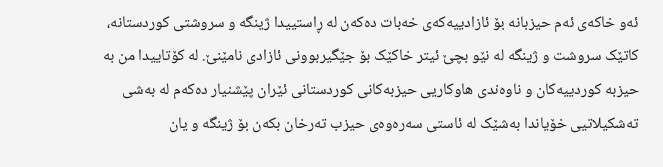ئەو خاکەی ئەم حیزبانە بۆ ئازادییەکەی خەبات دەکەن لە ڕاستییدا ژینگە و سروشتی کوردستانە، کاتێک سروشت و ژینگە لە نێو بچێ ئیتر خاکێک بۆ جێگیربوونی ئازادی نامێنێ. لە کۆتاییدا من بە حیزبە کوردییەکان و ناوەندی هاوکاریی حیزبەکانی کوردستانی ئێران پێشنیار دەکەم لە بەشی تەشکیلاتیی خۆیاندا بەشێک لە ئاستی سەرەوەی حیزب تەرخان بکەن بۆ ژینگە و یان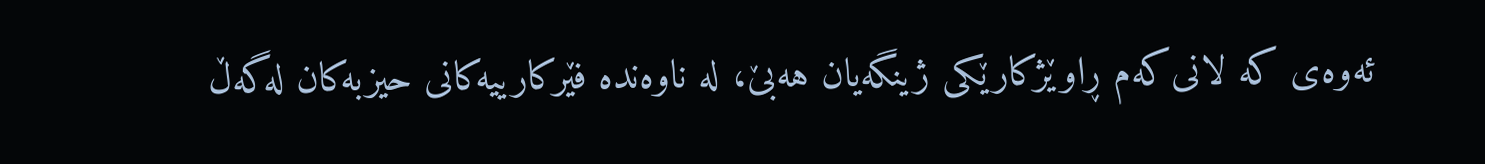ئەوەی کە لانی‌کەم ڕاوێژکارێکی ژینگەیان هەبێ، لە ناوەندە فێرکارییەکانی حیزبەکان لەگەڵ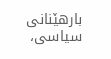بارهێنانی سیاسی،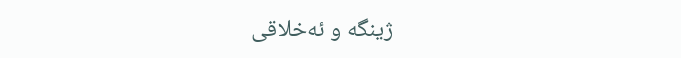ژینگە و ئەخلاقی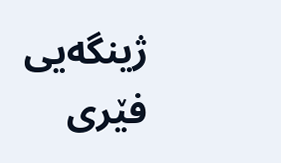ژینگەیی فێری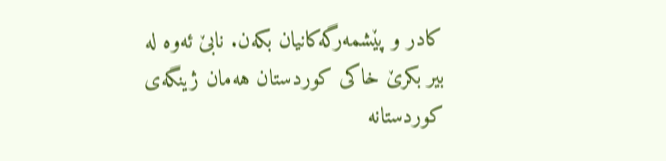کادر و پێشمەرگەکانیان بکەن. نابێ ئەوە لە بیر بکرێ خاکی کوردستان هەمان ژینگەی کوردستانە